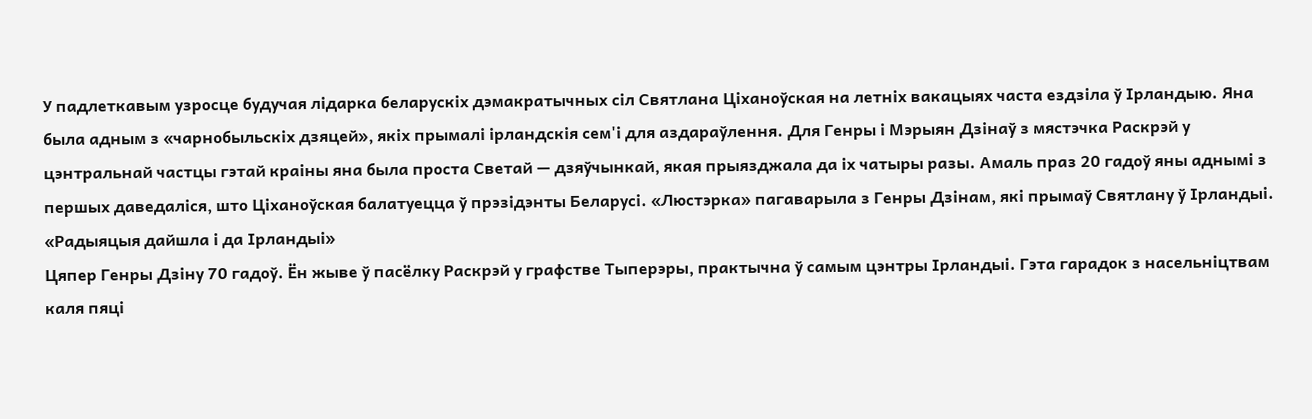У падлеткавым узросце будучая лідарка беларускіх дэмакратычных сіл Святлана Ціханоўская на летніх вакацыях часта ездзіла ў Ірландыю. Яна была адным з «чарнобыльскіх дзяцей», якіх прымалі ірландскія сем'і для аздараўлення. Для Генры і Мэрыян Дзінаў з мястэчка Раскрэй у цэнтральнай частцы гэтай краіны яна была проста Светай — дзяўчынкай, якая прыязджала да іх чатыры разы. Амаль праз 20 гадоў яны аднымі з першых даведаліся, што Ціханоўская балатуецца ў прэзідэнты Беларусі. «Люстэрка» пагаварыла з Генры Дзінам, які прымаў Святлану ў Ірландыі.
«Радыяцыя дайшла і да Ірландыі»
Цяпер Генры Дзіну 70 гадоў. Ён жыве ў пасёлку Раскрэй у графстве Тыперэры, практычна ў самым цэнтры Ірландыі. Гэта гарадок з насельніцтвам каля пяці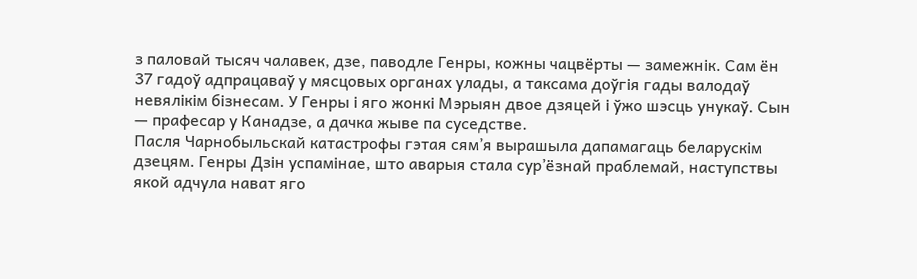з паловай тысяч чалавек, дзе, паводле Генры, кожны чацвёрты — замежнік. Сам ён 37 гадоў адпрацаваў у мясцовых органах улады, а таксама доўгія гады валодаў невялікім бізнесам. У Генры і яго жонкі Мэрыян двое дзяцей і ўжо шэсць унукаў. Сын — прафесар у Канадзе, а дачка жыве па суседстве.
Пасля Чарнобыльскай катастрофы гэтая сям’я вырашыла дапамагаць беларускім дзецям. Генры Дзін успамінае, што аварыя стала сур’ёзнай праблемай, наступствы якой адчула нават яго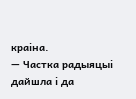краіна.
— Частка радыяцыі дайшла і да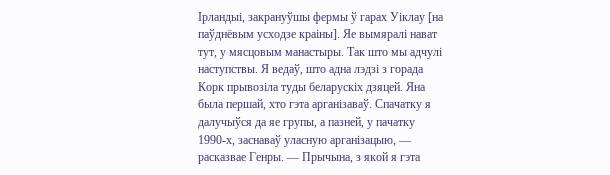Ірландыі, закрануўшы фермы ў гарах Уіклау [на паўднёвым усходзе краіны]. Яе вымяралі нават тут, у мясцовым манастыры. Так што мы адчулі наступствы. Я ведаў, што адна лэдзі з горада Корк прывозіла туды беларускіх дзяцей. Яна была першай, хто гэта арганізаваў. Спачатку я далучыўся да яе групы, а пазней, у пачатку 1990-х, заснаваў уласную арганізацыю, — расказвае Генры. — Прычына, з якой я гэта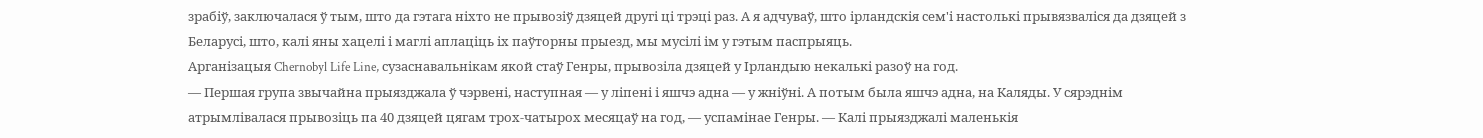зрабіў, заключалася ў тым, што да гэтага ніхто не прывозіў дзяцей другі ці трэці раз. А я адчуваў, што ірландскія сем'і настолькі прывязваліся да дзяцей з Беларусі, што, калі яны хацелі і маглі аплаціць іх паўторны прыезд, мы мусілі ім у гэтым паспрыяць.
Арганізацыя Chernobyl Life Line, сузаснавальнікам якой стаў Генры, прывозіла дзяцей у Ірландыю некалькі разоў на год.
— Першая група звычайна прыязджала ў чэрвені, наступная — у ліпені і яшчэ адна — у жніўні. А потым была яшчэ адна, на Каляды. У сярэднім атрымлівалася прывозіць па 40 дзяцей цягам трох-чатырох месяцаў на год, — успамінае Генры. — Калі прыязджалі маленькія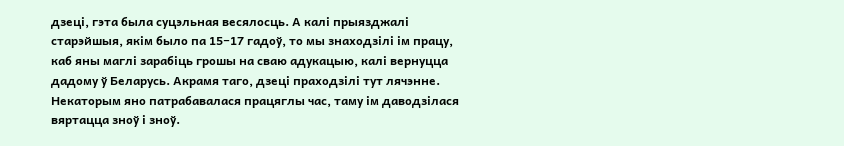дзеці, гэта была суцэльная весялосць. А калі прыязджалі старэйшыя, якім было па 15−17 гадоў, то мы знаходзілі ім працу, каб яны маглі зарабіць грошы на сваю адукацыю, калі вернуцца дадому ў Беларусь. Акрамя таго, дзеці праходзілі тут лячэнне. Некаторым яно патрабавалася працяглы час, таму ім даводзілася вяртацца зноў і зноў.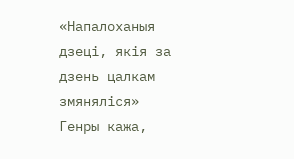«Напалоханыя дзеці, якія за дзень цалкам змяняліся»
Генры кажа,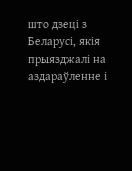што дзеці з Беларусі, якія прыязджалі на аздараўленне і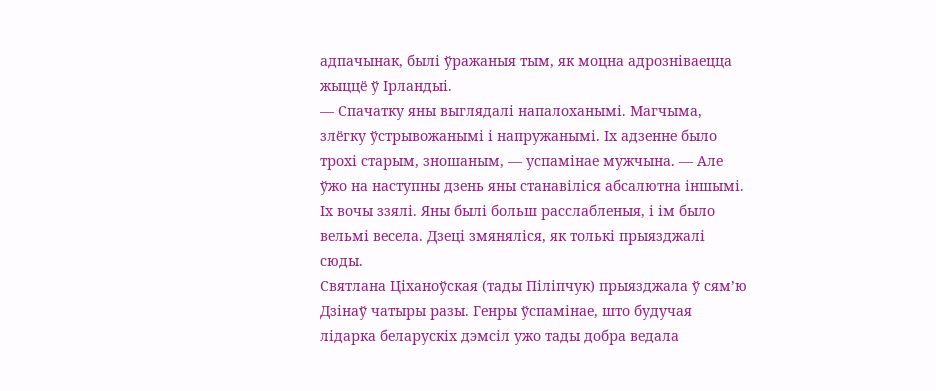адпачынак, былі ўражаныя тым, як моцна адрозніваецца жыццё ў Ірландыі.
— Спачатку яны выглядалі напалоханымі. Магчыма, злёгку ўстрывожанымі і напружанымі. Іх адзенне было трохі старым, зношаным, — успамінае мужчына. — Але ўжо на наступны дзень яны станавіліся абсалютна іншымі. Іх вочы ззялі. Яны былі больш расслабленыя, і ім было вельмі весела. Дзеці змяняліся, як толькі прыязджалі сюды.
Святлана Ціханоўская (тады Піліпчук) прыязджала ў сям’ю Дзінаў чатыры разы. Генры ўспамінае, што будучая лідарка беларускіх дэмсіл ужо тады добра ведала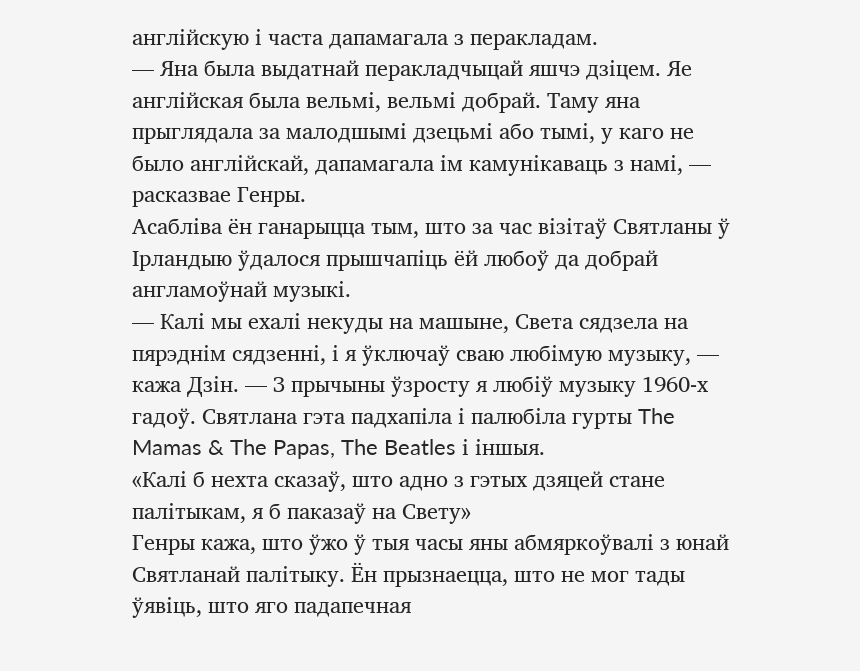англійскую і часта дапамагала з перакладам.
— Яна была выдатнай перакладчыцай яшчэ дзіцем. Яе англійская была вельмі, вельмі добрай. Таму яна прыглядала за малодшымі дзецьмі або тымі, у каго не было англійскай, дапамагала ім камунікаваць з намі, — расказвае Генры.
Асабліва ён ганарыцца тым, што за час візітаў Святланы ў Ірландыю ўдалося прышчапіць ёй любоў да добрай англамоўнай музыкі.
— Калі мы ехалі некуды на машыне, Света сядзела на пярэднім сядзенні, і я ўключаў сваю любімую музыку, — кажа Дзін. — З прычыны ўзросту я любіў музыку 1960-х гадоў. Святлана гэта падхапіла і палюбіла гурты The Mamas & The Papas, The Beatles і іншыя.
«Калі б нехта сказаў, што адно з гэтых дзяцей стане палітыкам, я б паказаў на Свету»
Генры кажа, што ўжо ў тыя часы яны абмяркоўвалі з юнай Святланай палітыку. Ён прызнаецца, што не мог тады ўявіць, што яго падапечная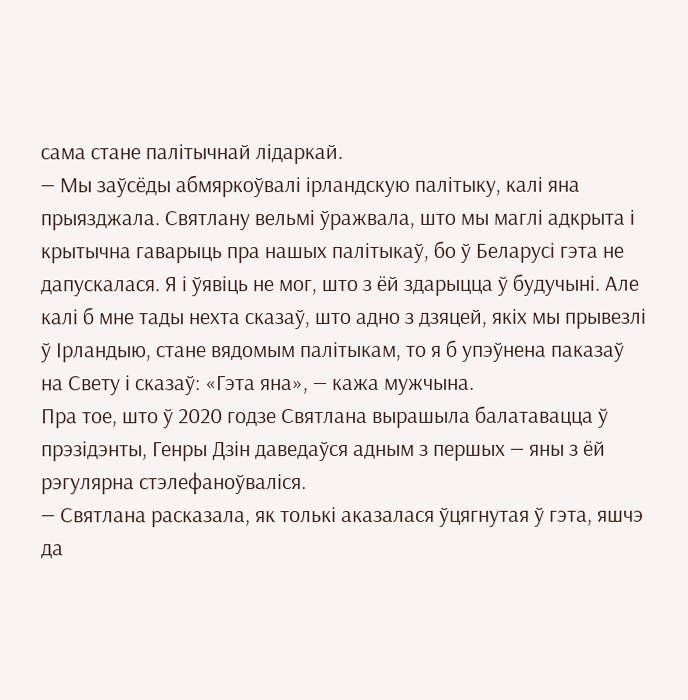сама стане палітычнай лідаркай.
— Мы заўсёды абмяркоўвалі ірландскую палітыку, калі яна прыязджала. Святлану вельмі ўражвала, што мы маглі адкрыта і крытычна гаварыць пра нашых палітыкаў, бо ў Беларусі гэта не дапускалася. Я і ўявіць не мог, што з ёй здарыцца ў будучыні. Але калі б мне тады нехта сказаў, што адно з дзяцей, якіх мы прывезлі ў Ірландыю, стане вядомым палітыкам, то я б упэўнена паказаў на Свету і сказаў: «Гэта яна», — кажа мужчына.
Пра тое, што ў 2020 годзе Святлана вырашыла балатавацца ў прэзідэнты, Генры Дзін даведаўся адным з першых — яны з ёй рэгулярна стэлефаноўваліся.
— Святлана расказала, як толькі аказалася ўцягнутая ў гэта, яшчэ да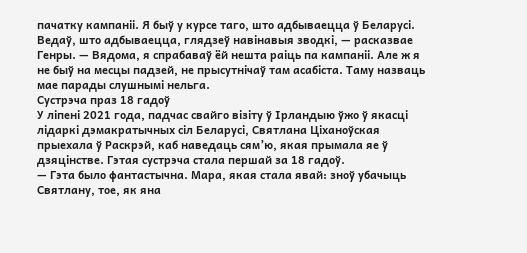пачатку кампаніі. Я быў у курсе таго, што адбываецца ў Беларусі. Ведаў, што адбываецца, глядзеў навінавыя зводкі, — расказвае Генры. — Вядома, я спрабаваў ёй нешта раіць па кампаніі. Але ж я не быў на месцы падзей, не прысутнічаў там асабіста. Таму назваць мае парады слушнымі нельга.
Сустрэча праз 18 гадоў
У ліпені 2021 года, падчас свайго візіту ў Ірландыю ўжо ў якасці лідаркі дэмакратычных сіл Беларусі, Святлана Ціханоўская прыехала ў Раскрэй, каб наведаць сям’ю, якая прымала яе ў дзяцінстве. Гэтая сустрэча стала першай за 18 гадоў.
— Гэта было фантастычна. Мара, якая стала явай: зноў убачыць Святлану, тое, як яна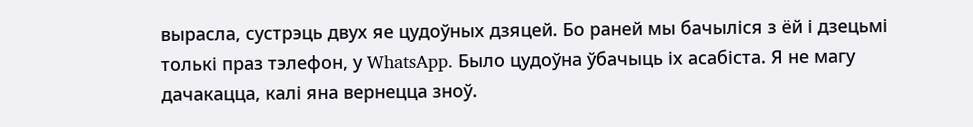вырасла, сустрэць двух яе цудоўных дзяцей. Бо раней мы бачыліся з ёй і дзецьмі толькі праз тэлефон, у WhatsApp. Было цудоўна ўбачыць іх асабіста. Я не магу дачакацца, калі яна вернецца зноў.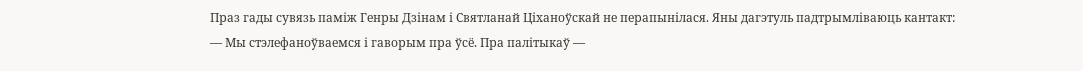Праз гады сувязь паміж Генры Дзінам і Святланай Ціханоўскай не перапынілася. Яны дагэтуль падтрымліваюць кантакт:
— Мы стэлефаноўваемся і гаворым пра ўсё. Пра палітыкаў —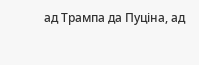ад Трампа да Пуціна, ад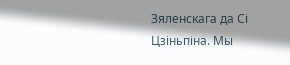Зяленскага да Сі Цзіньпіна. Мы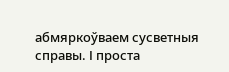абмяркоўваем сусветныя справы. І проста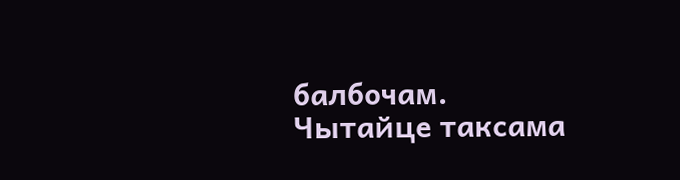балбочам.
Чытайце таксама